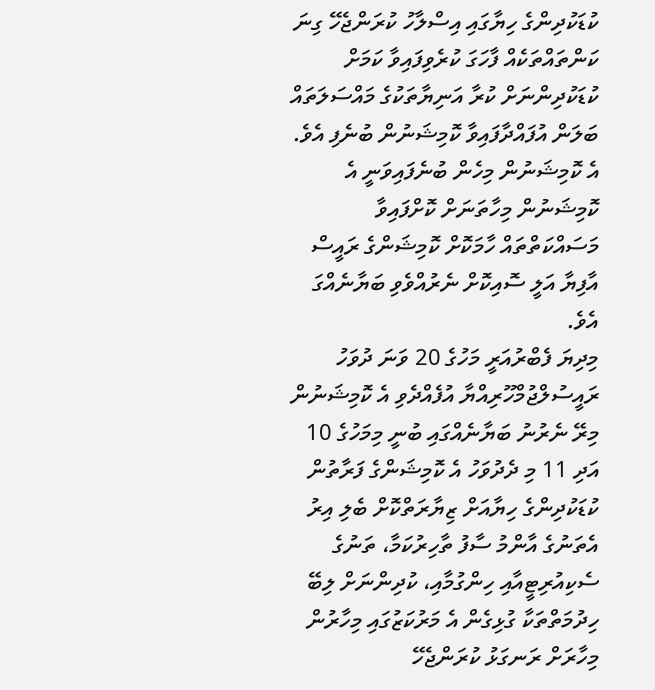ކުޑަކުދިންގެ ހިޔާގައި އިސްލާހު ކުރަންޖެހޭ ގިނަ ކަންތައްތަކެއް ފާހަގަ ކުރެވިފައިވާ ކަމަށް ކުޑަކުދިންނަށް ކުރާ އަނިޔާތަކުގެ މައްސަލަތައް ބަލަން އުފައްދާފައިވާ ކޮމިޝަނުން ބުނެފި އެވެ.
އެ ކޮމިޝަނުން މިހެން ބުނެފައިވަނީ އެ ކޮމިޝަނުން މިހާތަނަށް ކޮށްފައިވާ މަސައްކަތްތައް ހާމަކޮށް ކޮމިޝަންގެ ރައީސް އާފިޔާ އަލީ ސޮއިކޮށް ނެރުއްވެވި ބަޔާނެއްގަ އެވެ.
މިދިޔަ ފެބްރުއަރީ މަހުގެ 20 ވަނަ ދުވަހު ރައީސުލްޖުމްހޫރިއްޔާ އުފެއްދެވި އެ ކޮމިޝަނުން މިރޭ ނެރުނު ބަޔާނެއްގައި ބުނީ މިމަހުގެ 10 އަދި 11 މި ދެދުވަހު އެ ކޮމިޝަންގެ ފަރާތުން ކުޑަކުދިންގެ ހިޔާއަށް ޒިޔާރަތްކޮށް ބެލި އިރު އެތަނުގެ އާންމު ސާފު ތާހިރުކަމާ، ތަނުގެ ސެކިއުރިޓީއާއި ހިންގުމާއި، ކުދިންނަށް ލިބޭ ހިދުމަތްތަކާ ގުޅިގެން އެ މަރުކަޒުގައި މިހާރުން މިހާރަށް ރަނގަޅު ކުރަންޖެހޭ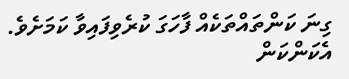ގިނަ ކަންތައްތަކެއް ފާހަގަ ކުރެވިފައިވާ ކަމަށެވެ.
އެކަންކަން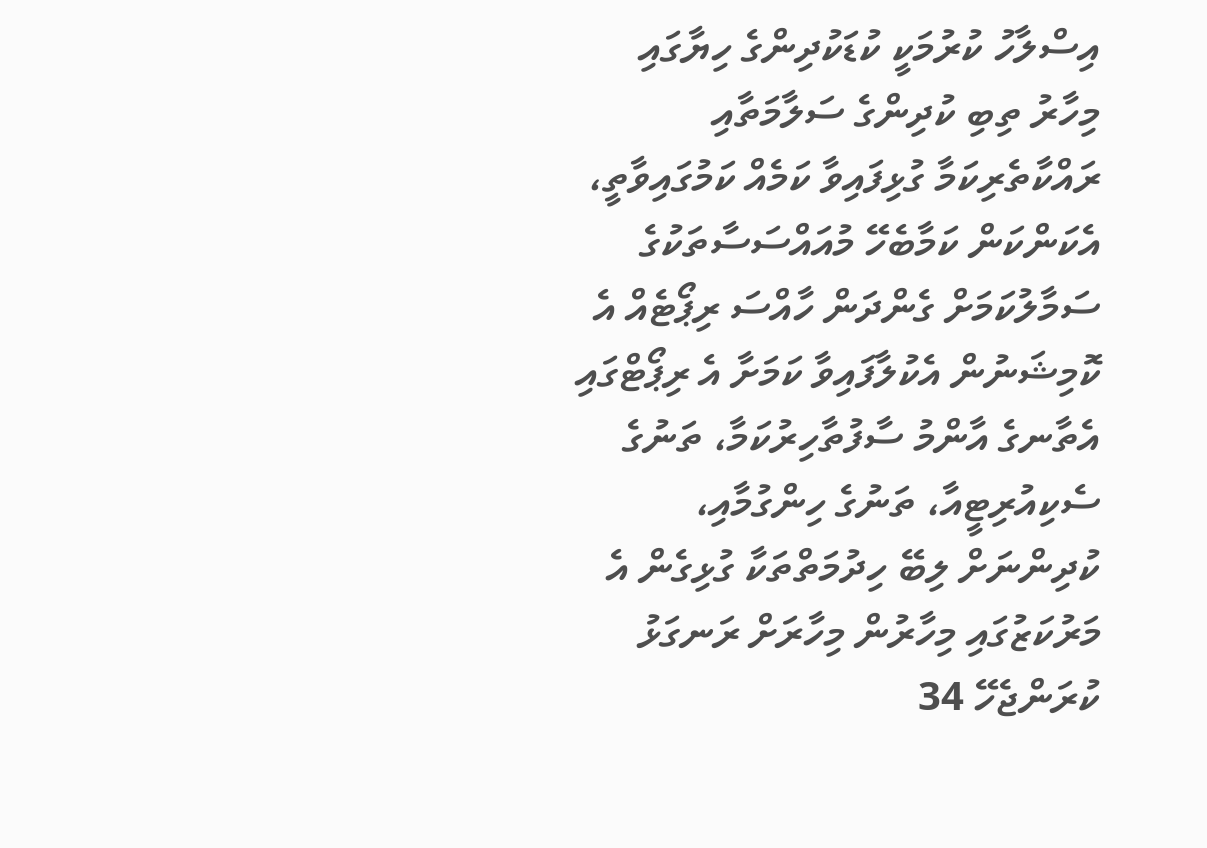އިސްލާހު ކުރުމަކީ ކުޑަކުދިންގެ ހިޔާގައި މިހާރު ތިބި ކުދިންގެ ސަލާމަތާއި ރައްކާތެރިކަމާ ގުޅިފައިވާ ކަމެއް ކަމުގައިވާތީ، އެކަންކަން ކަމާބެހޭ މުއައްސަސާތަކުގެ ސަމާލުކަމަށް ގެންދަން ހާއްސަ ރިޕޯޓެއް އެ ކޮމިޝަނުން އެކުލާފައިވާ ކަމަށާ އެ ރިޕޯޓްގައި އެތާނގެ އާންމު ސާފުތާހިރުކަމާ، ތަނުގެ ސެކިއުރިޓީއާ، ތަނުގެ ހިންގުމާއި، ކުދިންނަށް ލިބޭ ހިދުމަތްތަކާ ގުޅިގެން އެ މަރުކަޒުގައި މިހާރުން މިހާރަށް ރަނގަޅު ކުރަންޖެހޭ 34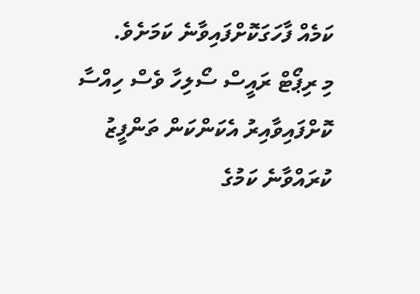ކަމެއް ފާހަގަކޮށްފައިވާނެ ކަމަށެވެ.
މި ރިޕޯޓް ރައީސް ސޯލިހާ ވެސް ހިއްސާ ކޮށްފައިވާއިރު އެކަންކަން ތަންފީޒު ކުރައްވާނެ ކަމުގެ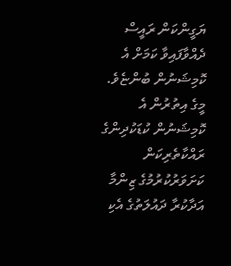ޔަގީންކަން ރައީސް ދެއްވާފައިވާ ކަމަށް އެ ކޮމިޝަނުން ބުންޏެވެ.
މީގެ އިތުރުން އެ ކޮމިޝަނުން ކުޑަކުދިންގެ ރައްކާތެރިކަން ކަށަވަރުކުރުމުގެ ޒިންމާ އަދާކުރާ ދައުލަތުގެ އެކި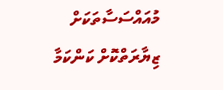މުއައްސަސާތަކަށް ޒިޔާރަތްކޮށް ކަންކަމާ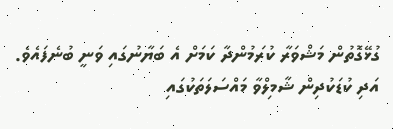ގުޅޭގޮތުން މަޝްވަރާ ކުރަމުންދާ ކަމަށް އެ ބަޔާނުގައި ވަނީ ބުނެފައެވެ. އަދި ކުޑަކުދިން ޝާމިލްވާ މައްސަލަތަކުގައި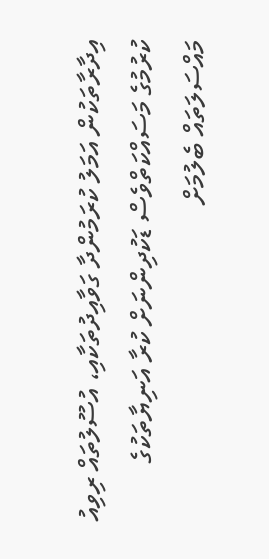އިދާރާތަކުން އަމަލު ކުރަމުންދާ ގަވާއިދުތަކާއި، އުސޫލުތައް ރިވިއު ކުރުމުގެ މަސައްކަތްވެސް ޑަކުދިންނަށް ކުރާ އަނިޔާތަކުގެ މައްސަލަތައް ބެލުމަށް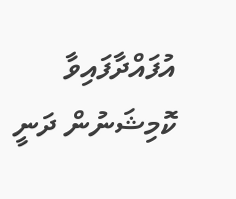އުފައްދާފައިވާ ކޮމިޝަނުން ދަނީ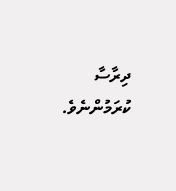ދިރާސާ ކުރަމުންނެވެ.